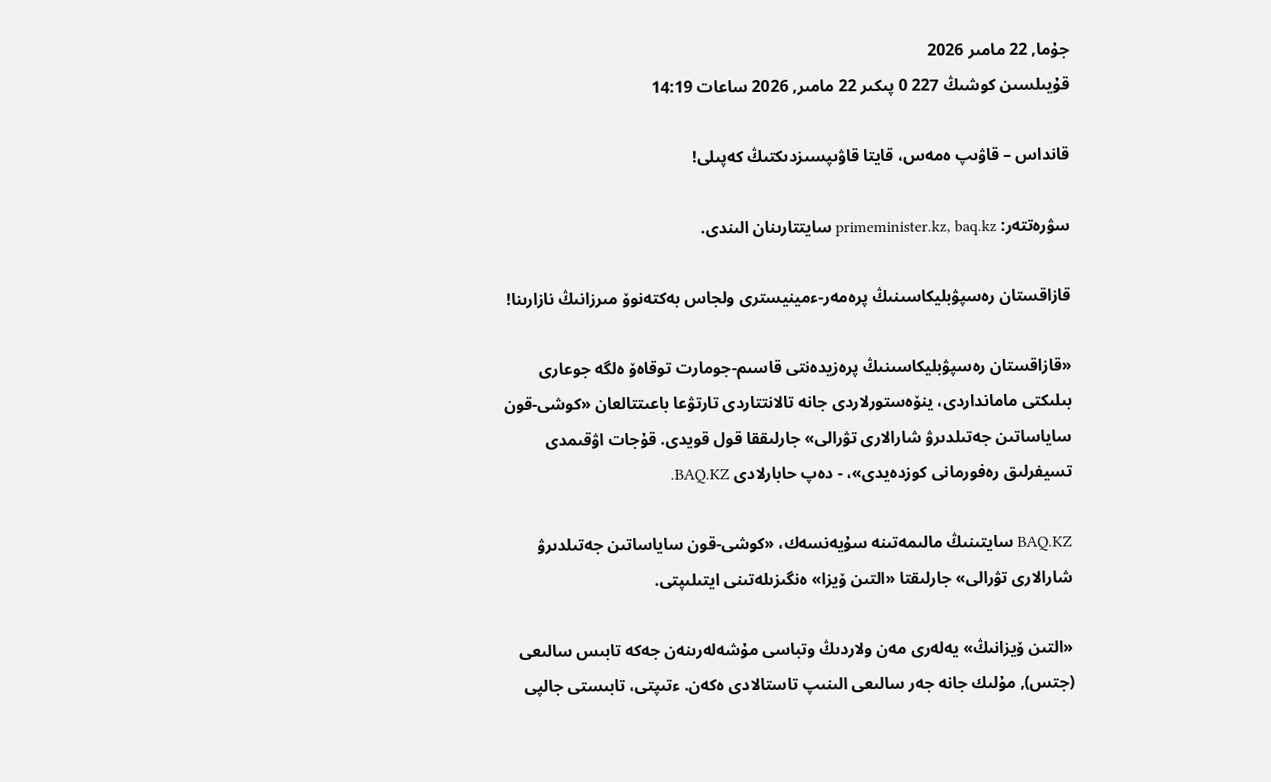جۇما, 22 مامىر 2026
قۇيىلسىن كوشىڭ 227 0 پىكىر 22 مامىر, 2026 ساعات 14:19

قانداس – قاۋىپ ەمەس، قايتا قاۋىپسىزدىكتىڭ كەپىلى!

سۋرەتتەر: primeminister.kz, baq.kz سايتتارىنان الىندى.

قازاقستان رەسپۋبليكاسىنىڭ پرەمەر-ءمينيسترى ولجاس بەكتەنوۆ مىرزانىڭ نازارىنا!

«قازاقستان رەسپۋبليكاسىنىڭ پرەزيدەنتى قاسىم-جومارت توقاەۆ ەلگە جوعارى بىلىكتى مامانداردى، ينۆەستورلاردى جانە تالانتتاردى تارتۋعا باعىتتالعان «كوشى-قون ساياساتىن جەتىلدىرۋ شارالارى تۋرالى» جارلىققا قول قويدى. قۇجات اۋقىمدى تسيفرلىق رەفورمانى كوزدەيدى»، - دەپ حابارلادى BAQ.KZ.

BAQ.KZ سايتىنىڭ مالىمەتىنە سۇيەنسەك، «كوشى-قون ساياساتىن جەتىلدىرۋ شارالارى تۋرالى» جارلىقتا «التىن ۆيزا» ەنگىزىلەتىنى ايتىلىپتى.

«التىن ۆيزانىڭ» يەلەرى مەن ولاردىڭ وتباسى مۇشەلەرىنەن جەكە تابىس سالىعى (جتس), مۇلىك جانە جەر سالىعى الىنىپ تاستالادى ەكەن. ءتىپتى، تابىستى جالپى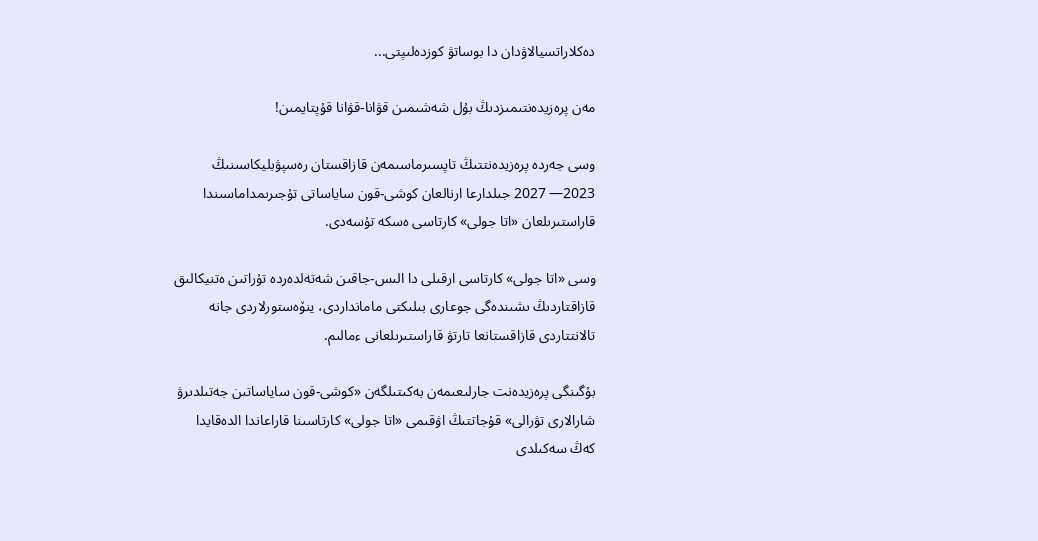دەكلاراتسيالاۋدان دا بوساتۋ كوزدەلىپتى...

مەن پرەزيدەنتىمىزدىڭ بۇل شەشىمىن قۋانا-قۋانا قۇپتايمىن!

وسى جەردە پرەزيدەنتتىڭ تاپسىرماسىمەن قازاقستان رەسپۋبليكاسىنىڭ 2023— 2027 جىلدارعا ارنالعان كوشى-قون ساياساتى تۇجىرىمداماسىندا قاراستىرىلعان «اتا جولى» كارتاسى ەسكە تۇسەدى.

وسى «اتا جولى» كارتاسى ارقىلى دا الىس-جاقىن شەتەلدەردە تۇراتىن ەتنيكالىق قازاقتاردىڭ ىشىندەگى جوعارى بىلىكتى مامانداردى، ينۆەستورلاردى جانە تالانتتاردى قازاقستانعا تارتۋ قاراستىرىلعانى ءمالىم.

بۇگىنگى پرەزيدەنت جارلىعىمەن بەكىتىلگەن «كوشى-قون ساياساتىن جەتىلدىرۋ شارالارى تۋرالى» قۇجاتتىڭ اۋقىمى «اتا جولى» كارتاسىنا قاراعاندا الدەقايدا كەڭ سەكىلدى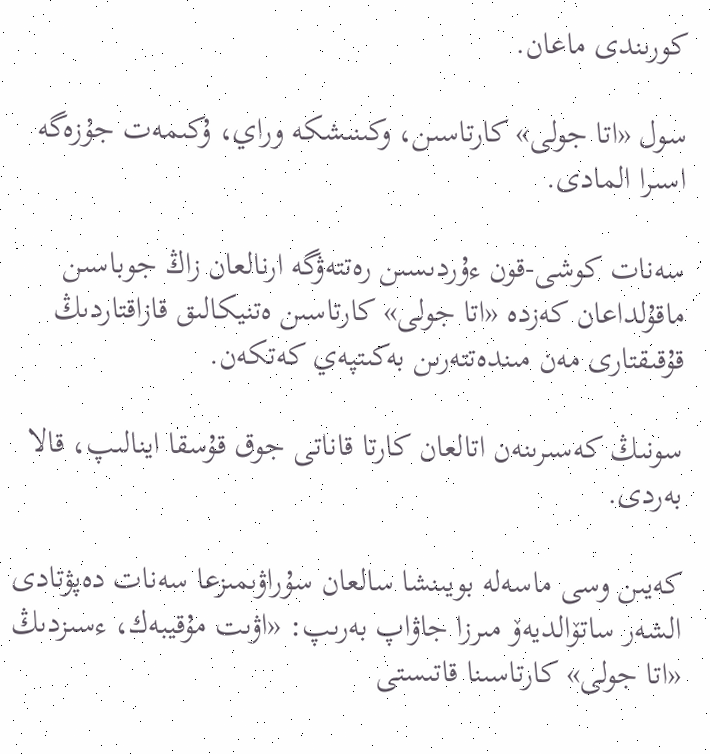كورىندى ماعان.

سول «اتا جولى» كارتاسىن، وكىنىشكە وراي، ۇكىمەت جۇزەگە اسىرا المادى.

سەنات كوشى-قون ءۇردىسىن رەتتەۋگە ارنالعان زاڭ جوباسىن ماقۇلداعان كەزدە «اتا جولى» كارتاسىن ەتنيكالىق قازاقتاردىڭ قۇقىقتارى مەن مىندەتتەرىن بەكىتپەي كەتكەن.

سونىڭ كەسىرىنەن اتالعان كارتا قاناتى جوق قۇسقا اينالىپ، قالا بەردى.

كەيىن وسى ماسەلە بويىنشا سالعان سۇراۋىمىزعا سەنات دەپۋتادى الشەر ساتۆالديەۆ مىرزا جاۋاپ بەرىپ: «اۋىت مۇقيبەك، ءسىزدىڭ «اتا جولى» كارتاسىنا قاتىستى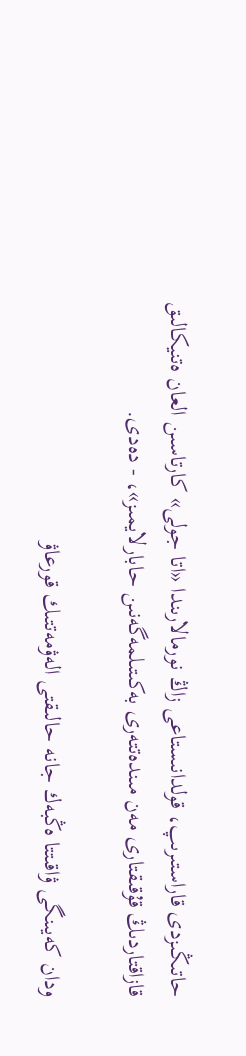حاتىڭىزدى قاراستىرىپ، قولدانىستاعى زاڭ نورمالارىندا «اتا جولى» كارتاسىن العان ەتنيكالىق قازاقتاردىڭ قۇقىقتارى مەن مىندەتتەرى بەكىتىلمەگەنىن حابارلايمىز»، - دەدى.

ودان كەيىنگى ۋاقىتتا ەڭبەك جانە حالىقتى الەۋمەتتىك قورعاۋ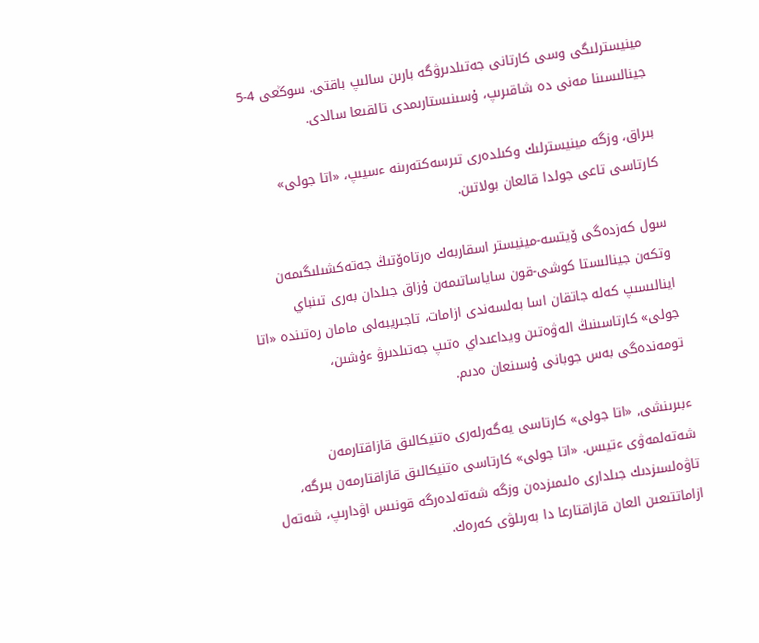مينيسترلىگى وسى كارتانى جەتىلدىرۋگە بارىن سالىپ باقتى. سوڭعى 4-5 جينالىسىنا مەنى دە شاقىرىپ، ۇسىنىستارىمدى تالقىعا سالدى.

بىراق، وزگە مينيسترلىك وكىلدەرى تىرسەكتەرىنە ءسيىپ، «اتا جولى» كارتاسى تاعى جولدا قالعان بولاتىن.

سول كەزدەگى ۆيتسە-مينيستر اسقاربەك ەرتاەۆتىڭ جەتەكشىلىگىمەن وتكەن جينالىستا كوشى-قون ساياساتىمەن ۇزاق جىلدان بەرى تىنباي اينالىسىپ كەلە جاتقان اسا بەلسەندى ازامات، تاجىريبەلى مامان رەتىندە «اتا جولى» كارتاسىنىڭ الەۋەتىن ويداعىداي ەتىپ جەتىلدىرۋ ءۇشىن، تومەندەگى بەس جوبانى ۇسىنعان ەدىم.

ءبىرىنشى, «اتا جولى» كارتاسى يەگەرلەرى ەتنيكالىق قازاقتارمەن شەتەلمەۋى ءتيىس. «اتا جولى» كارتاسى ەتنيكالىق قازاقتارمەن بىرگە، تاۋەلسىزدىك جىلدارى ەلىمىزدەن وزگە شەتەلدەرگە قونىس اۋدارىپ، شەتەل ازاماتتىعىن العان قازاقتارعا دا بەرىلۋى كەرەك.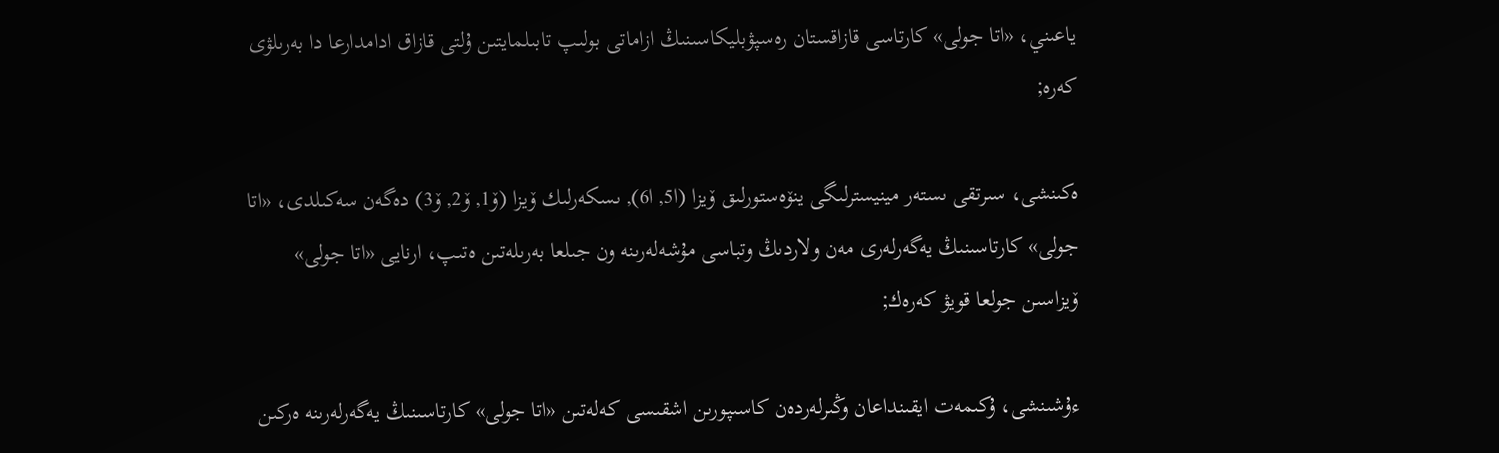ياعىني، «اتا جولى» كارتاسى قازاقستان رەسپۋبليكاسىنىڭ ازاماتى بولىپ تابىلمايتىن ۇلتى قازاق ادامدارعا دا بەرىلۋى كەرە;

ەكىنشى، سىرتقى ىستەر مينيسترلىگى ينۆەستورلىق ۆيزا (ا5, ا6), ىسكەرلىك ۆيزا (ۆ1, ۆ2, ۆ3) دەگەن سەكىلدى، «اتا جولى» كارتاسىنىڭ يەگەرلەرى مەن ولاردىڭ وتباسى مۇشەلەرىنە ون جىلعا بەرىلەتىن ەتىپ، ارنايى «اتا جولى» ۆيزاسىن جولعا قويۋ كەرەك;

ءۇشىنشى، ۇكىمەت ايقىنداعان وڭىرلەردەن كاسىپورىن اشقىسى كەلەتىن «اتا جولى» كارتاسىنىڭ يەگەرلەرىنە ەركىن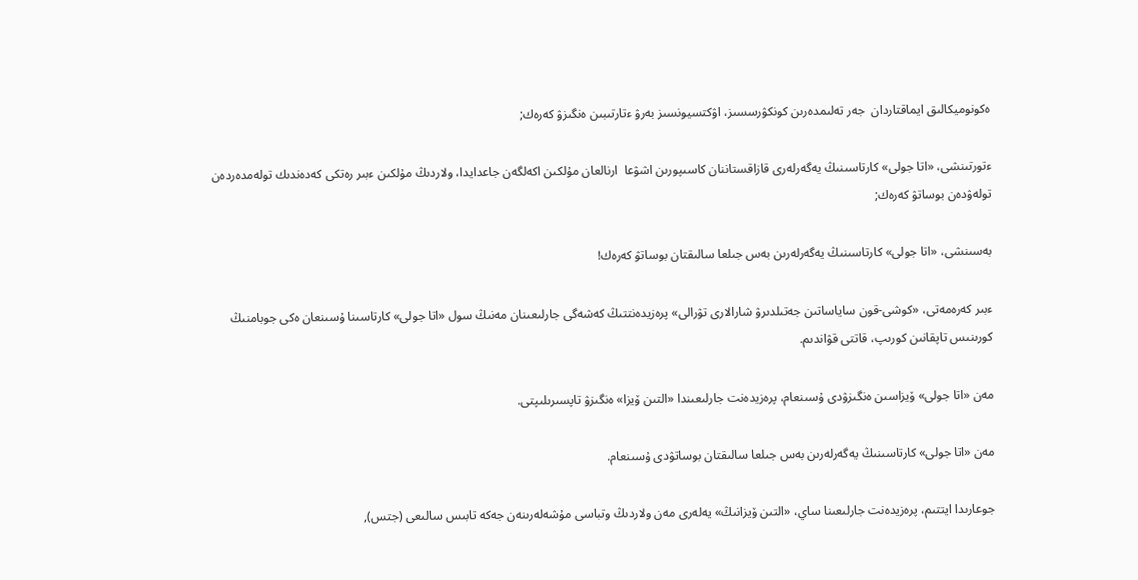ەكونوميكالىق ايماقتاردان  جەر تەلىمدەرىن كونكۋرسسىز، اۋكتسيونسىز بەرۋ ءتارتىبىن ەنگىزۋ كەرەك;

ءتورتىنشى، «اتا جولى» كارتاسىنىڭ يەگەرلەرى قازاقستاننان كاسىپورىن اشۋعا  ارنالعان مۇلكىن اكەلگەن جاعدايدا، ولاردىڭ مۇلكىن ءبىر رەتكى كەدەندىك تولەمدەردەن تولەۋدەن بوساتۋ كەرەك;

بەسىنشى، «اتا جولى» كارتاسىنىڭ يەگەرلەرىن بەس جىلعا سالىقتان بوساتۋ كەرەك!

ءبىر كەرەمەتى، «كوشى-قون ساياساتىن جەتىلدىرۋ شارالارى تۋرالى» پرەزيدەنتتىڭ كەشەگى جارلىعىنان مەنىڭ سول «اتا جولى» كارتاسىنا ۇسىنعان ەكى جوبامنىڭ كورىنىس تاپقانىن كورىپ، قاتتى قۋاندىم.

مەن «اتا جولى» ۆيزاسىن ەنگىزۋدى ۇسىنعام، پرەزيدەنت جارلىعىندا «التىن ۆيزا» ەنگىزۋ تاپسىرىلىپتى.

مەن «اتا جولى» كارتاسىنىڭ يەگەرلەرىن بەس جىلعا سالىقتان بوساتۋدى ۇسىنعام.

جوعارىدا ايتتىم، پرەزيدەنت جارلىعىنا ساي، «التىن ۆيزانىڭ» يەلەرى مەن ولاردىڭ وتباسى مۇشەلەرىنەن جەكە تابىس سالىعى (جتس),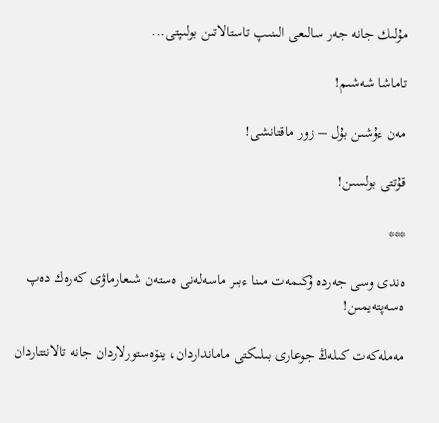مۇلىك جانە جەر سالىعى الىنىپ تاستالاتىن بولىپتى...

تاماشا شەشىم!

مەن ءۇشىن بۇل – زور ماقتانشى!

قۇتتى بولسىن!

***

ەندى وسى جەردە ۇكىمەت مىنا ءبىر ماسەلەنى ەستەن شىعارماۋى كەرەك دەپ ەسەپتەيمىن!

مەملەكەت كىلەڭ جوعارى بىلىكتى مامانداردان، ينۆەستورلاردان جانە تالانتتاردان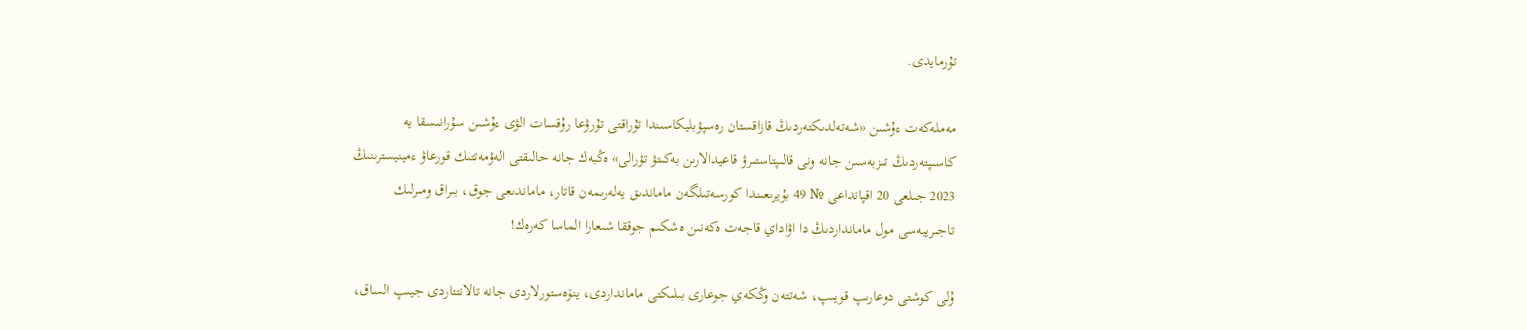تۇرمايدى.

مەملەكەت ءۇشىن «شەتەلدىكتەردىڭ قازاقستان رەسپۋبليكاسىندا تۇراقتى تۇرۋعا رۇقسات الۋى ءۇشىن سۇرانىسقا يە كاسىپتەردىڭ تىزبەسىن جانە ونى قالىپتاستىرۋ قاعيدالارىن بەكىتۋ تۋرالى» ەڭبەك جانە حالىقتى الەۋمەتتىك قورعاۋ ءمينيسترىنىڭ 2023 جىلعى 20 اقپانداعى № 49 بۇيرىعىندا كورسەتىلگەن ماماندىق يەلەرىمەن قاتار، ماماندىعى جوق، بىراق ومىرلىك تاجىريبەسى مول مامانداردىڭ دا اۋاداي قاجەت ەكەنىن ەشكىم جوققا شىعارا الماسا كەرەك!

ۇلى كوشتى دوعارىپ قويىپ، شەتتەن وڭكەي جوعارى بىلىكتى مامانداردى، ينۆەستورلاردى جانە تالانتتاردى جيىپ الساق،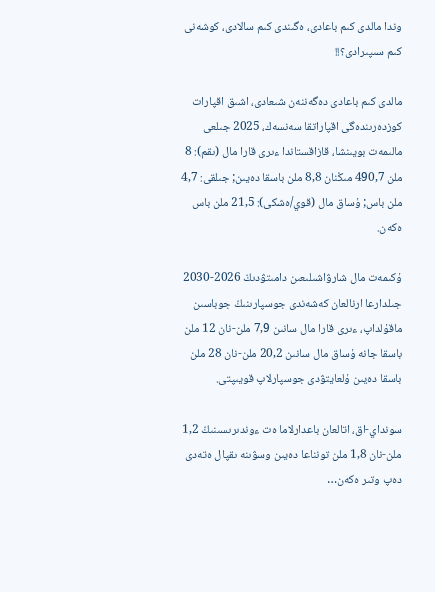وندا مالدى كىم باعادى، ەگىندى كىم سالادى، كوشەنى كىم سىپىرادى؟!!

مالدى كىم باعادى دەگەننەن شىعادى، اشىق اقپارات كوزدەرىندەگى اقپاراتقا سەنسەك، 2025 جىلعى مالىمەت بويىنشا، قازاقستاندا ءىرى قارا مال (ىقم): 8 ملن 490,7 مىڭنان 8,8 ملن باسقا دەيىن; جىلقى: 4,7 ملن باس; ۇساق مال (قوي/ەشكى): 21,5 ملن باس ەكەن.

ۇكىمەت مال شارۋاشىلىعىن دامىتۋدىڭ 2026-2030 جىلدارعا ارنالعان كەشەندى جوسپارىنىڭ جوباسىن ماقۇلداپ، ءىرى قارا مال سانىن 7,9 ملن-نان 12 ملن باسقا جانە ۇساق مال سانىن 20,2 ملن-نان 28 ملن باسقا دەيىن ۇلعايتۋدى جوسپارلاپ قويىپتى.

سونداي-اق، اتالعان باعدارلاما ەت ءوندىرىسىنىڭ 1,2 ملن-نان 1,8 ملن تونناعا دەيىن وسۋىنە ىقپال ەتەدى دەپ وتىر ەكەن…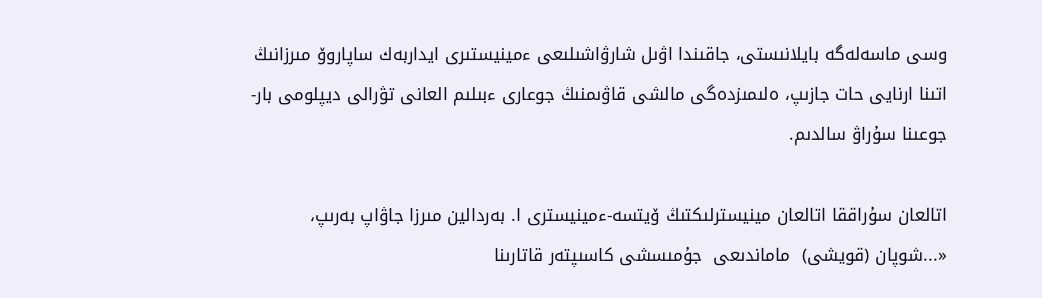وسى ماسەلەگە بايلانىستى، جاقىندا اۋىل شارۋاشىلىعى ءمينيستىرى ايداربەك ساپاروۆ مىرزانىڭ اتىنا ارنايى حات جازىپ، ەلىمىزدەگى مالشى قاۋىمنىڭ جوعارى ءبىلىم العانى تۋرالى ديپلومى بار-جوعىنا سۇراۋ سالدىم.

اتالعان سۇراققا اتالعان مينيسترلىكتىڭ ۆيتسە-ءمينيسترى ا. بەردالين مىرزا جاۋاپ بەرىپ، «...شوپان (قويشى)  ماماندىعى  جۇمىسشى كاسىپتەر قاتارىنا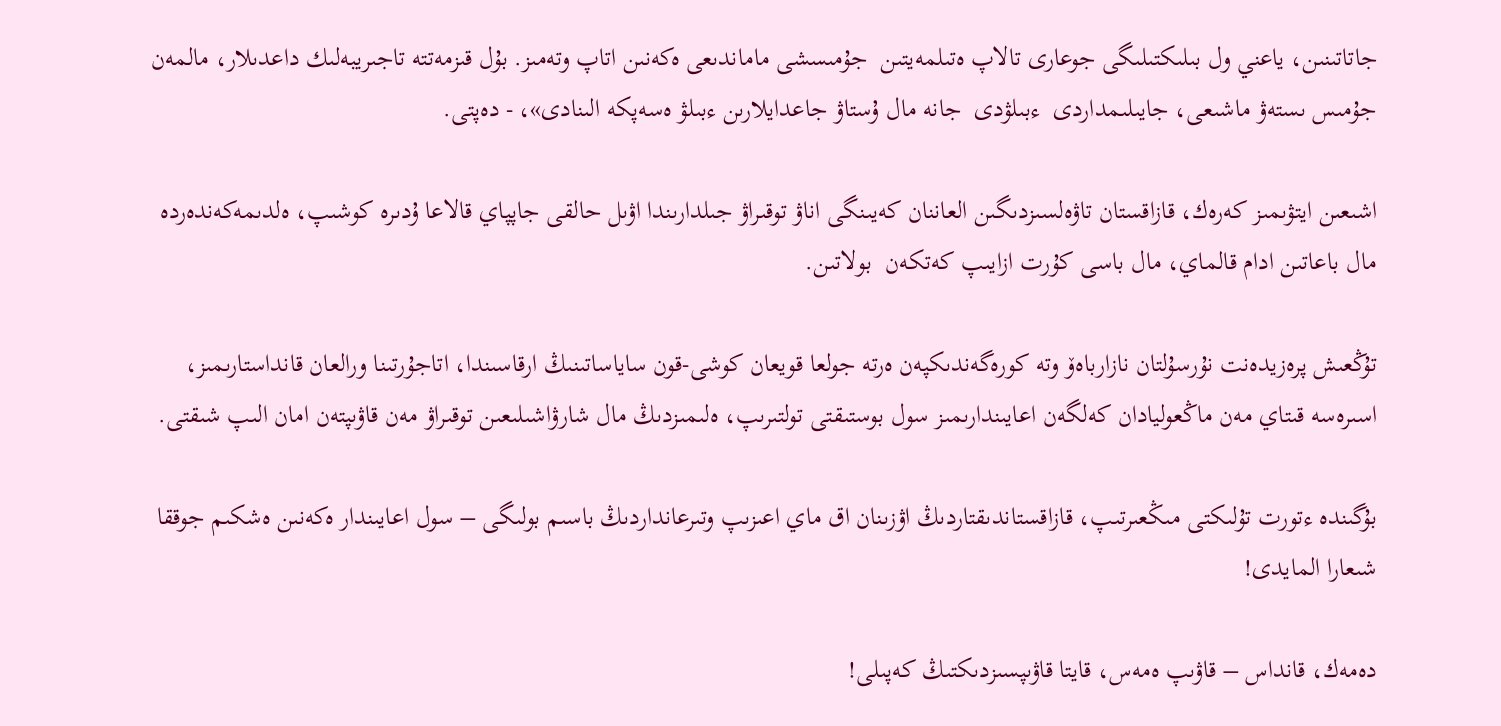جاتاتىنىن، ياعني ول بىلىكتىلىگى جوعارى تالاپ ەتىلمەيتىن  جۇمىسشى ماماندىعى ەكەنىن اتاپ وتەمىز. بۇل قىزمەتتە تاجىريبەلىك داعدىلار، مالمەن جۇمىس ىستەۋ ماشىعى، جايىلىمداردى  ءبىلۋدى  جانە مال ۇستاۋ جاعدايلارىن ءبىلۋ ەسەپكە الىنادى»، - دەپتى.

اشىعىن ايتۋىمىز كەرەك، قازاقستان تاۋەلسىزدىگىن العاننان كەيىنگى اناۋ توقىراۋ جىلدارىندا اۋىل حالقى جاپپاي قالاعا ۇدىرە كوشىپ، ەلدىمەكەندەردە مال باعاتىن ادام قالماي، مال باسى كۇرت ازايىپ كەتكەن  بولاتىن.

تۇڭعىش پرەزيدەنت نۇرسۇلتان نازارباەۆ وتە كورەگەندىكپەن ەرتە جولعا قويعان كوشى-قون ساياساتىنىڭ ارقاسىندا، اتاجۇرتىنا ورالعان قانداستارىمىز، اسىرەسە قىتاي مەن ماڭعوليادان كەلگەن اعايىندارىمىز سول بوستىقتى تولتىرىپ، ەلىمىزدىڭ مال شارۋاشىلىعىن توقىراۋ مەن قاۋىپتەن امان الىپ شىقتى.

بۇگىندە ءتورت تۇلىكتى مىڭعىرتىپ، قازاقستاندىقتاردىڭ اۋزىنان اق ماي اعىزىپ وتىرعانداردىڭ باسىم بولىگى – سول اعايىندار ەكەنىن ەشكىم جوققا شىعارا المايدى!

دەمەك، قانداس – قاۋىپ ەمەس، قايتا قاۋىپسىزدىكتىڭ كەپىلى!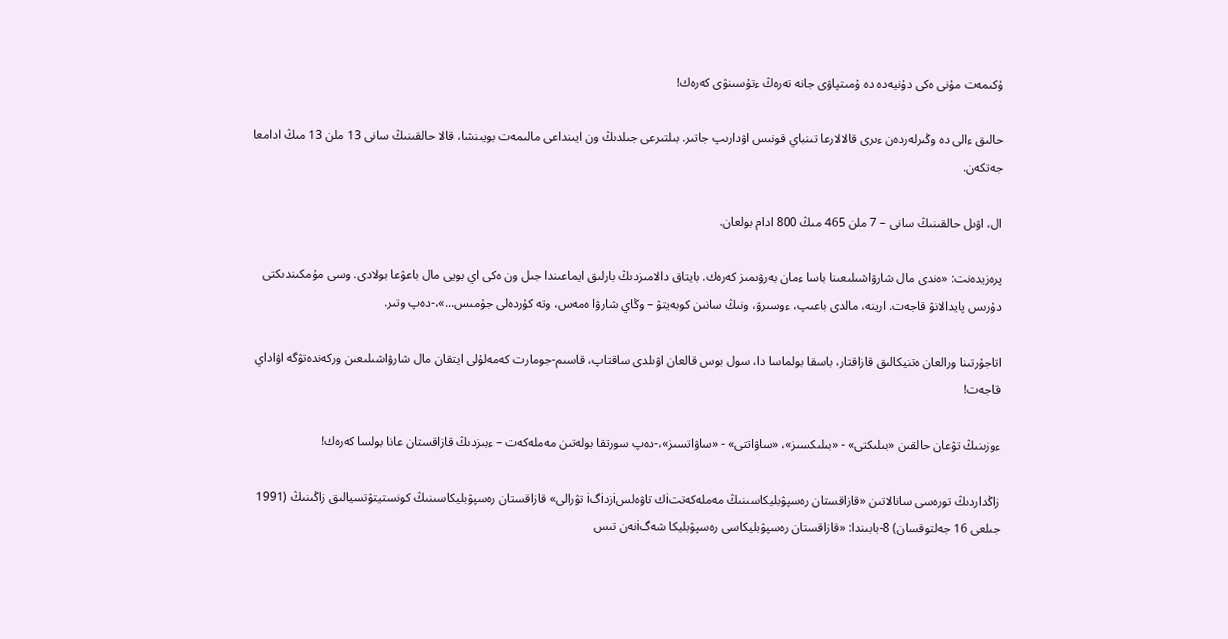ۇكىمەت مۇنى ەكى دۇنيەدە دە ۇمىتپاۋى جانە تەرەڭ ءتۇسىنۋى كەرەك!

حالىق ءالى دە وڭىرلەردەن ءىرى قالالارعا تىنباي قونىس اۋدارىپ جاتىر. بىلتىرعى جىلدىڭ ون ايىنداعى مالىمەت بويىنشا، قالا حالقىنىڭ سانى 13 ملن 13 مىڭ ادامعا جەتكەن.

ال، اۋىل حالقىنىڭ سانى – 7 ملن 465 مىڭ 800 ادام بولعان.

پرەزيدەنت: «ەندى مال شارۋاشىلىعىنا باسا ءمان بەرۋىمىز كەرەك. بايتاق دالامىزدىڭ بارلىق ايماعىندا جىل ون ەكى اي بويى مال باعۋعا بولادى. وسى مۇمكىندىكتى دۇرىس پايدالانۋ قاجەت. ارينە، مالدى باعىپ، ءوسىرۋ، ونىڭ سانىن كوبەيتۋ – وڭاي شارۋا ەمەس، وتە كۇردەلى جۇمىس...»،-دەپ وتىر.

اتاجۇرتىنا ورالعان ەتنيكالىق قازاقتار، باسقا بولماسا دا، سول بوس قالعان اۋىلدى ساقتاپ، قاسىم-جومارت كەمەلۇلى ايتقان مال شارۋاشىلىعىن وركەندەتۋگە اۋاداي قاجەت!

ءوزىنىڭ تۋعان حالقىن «بىلىكتى» - «بىلىكسىز»، «ساۋاتتى» - «ساۋاتسىز»،-دەپ سورتقا بولەتىن مەملەكەت – ءبىزدىڭ قازاقستان عانا بولسا كەرەك!

زاڭداردىڭ تورەسى سانالاتىن «قازاقستان رەسپۋبليكاسىنىڭ مەملەكەتتiك تاۋەلسiزدiگi تۋرالى» قازاقستان رەسپۋبليكاسىنىڭ كونستيتۋتسيالىق زاڭىنىڭ (1991 جىلعى 16 جەلتوقسان) 8-بابىندا: «قازاقستان رەسپۋبليكاسى رەسپۋبليكا شەگiنەن تىس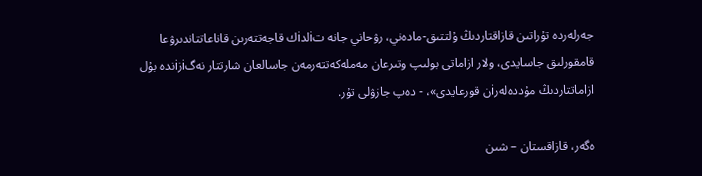جەرلەردە تۇراتىن قازاقتاردىڭ ۇلتتىق-مادەني، رۋحاني جانە تiلدiك قاجەتتەرىن قاناعاتتاندىرۋعا قامقورلىق جاسايدى، ولار ازاماتى بولىپ وتىرعان مەملەكەتتەرمەن جاسالعان شارتتار نەگiزiندە بۇل ازاماتتاردىڭ مۇددەلەرiن قورعايدى»، - دەپ جازۋلى تۇر.

ەگەر، قازاقستان – شىن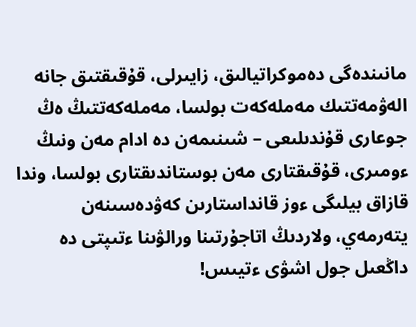مانىندەگى دەموكراتيالىق، زايىرلى، قۇقىقتىق جانە الەۋمەتتىك مەملەكەت بولسا، مەملەكەتتىڭ ەڭ جوعارى قۇندىلىعى – شىنىمەن دە ادام مەن ونىڭ ءومىرى، قۇقىقتارى مەن بوستاندىقتارى بولسا، وندا قازاق بيلىگى ءوز قانداستارىن كەۋدەسىنەن يتەرمەي، ولاردىڭ اتاجۇرتىنا ورالۋىنا ءتىپتى دە داڭعىل جول اشۋى ءتيىس!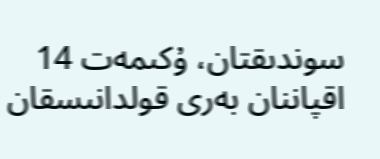سوندىقتان، ۇكىمەت 14 اقپاننان بەرى قولدانىسقان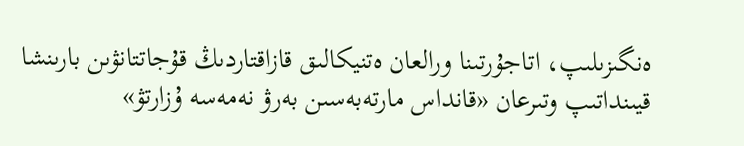ەنگىزىلىپ، اتاجۇرتىنا ورالعان ەتنيكالىق قازاقتاردىڭ قۇجاتتانۋىن بارىنشا قيىنداتىپ وتىرعان «قانداس مارتەبەسىن بەرۋ نەمەسە ۇزارتۋ»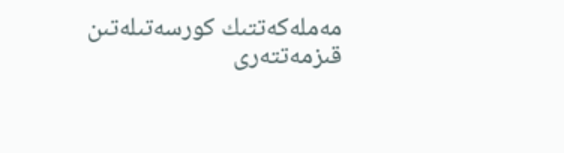مەملەكەتتىك كورسەتىلەتىن قىزمەتتەرى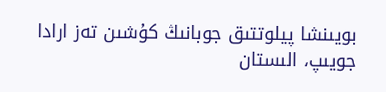بويىنشا پيلوتتىق جوبانىڭ كۇشىن تەز ارادا جويىپ، الىستان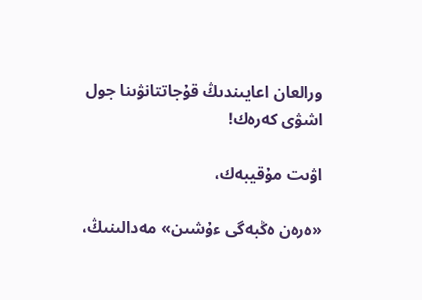ورالعان اعايىندىڭ قۇجاتتانۋىنا جول اشۋى كەرەك!

اۋىت مۇقيبەك،

«ەرەن ەڭبەگى ءۇشىن» مەدالىنىڭ،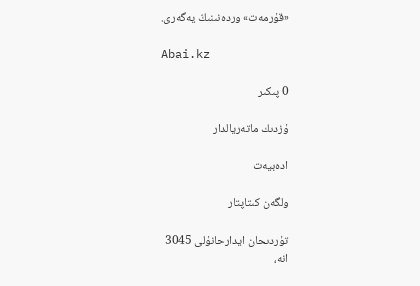«قۇرمەت» وردەنىنىڭ يەگەرى.

Abai.kz

0 پىكىر

ۇزدىك ماتەريالدار

ادەبيەت

ولگەن كىتاپتار

تۇردىحان ايدارحانۇلى 3045
انە،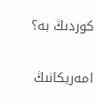كوردىڭ بە؟

امەريكانىڭ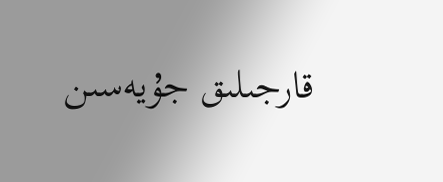قارجىلىق جۇيەسىن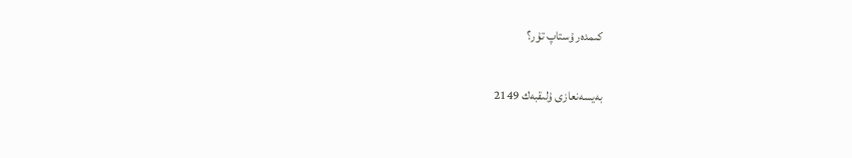كىمدەر ۇستاپ تۇر؟

بەيسەنعازى ۇلىقبەك 2149